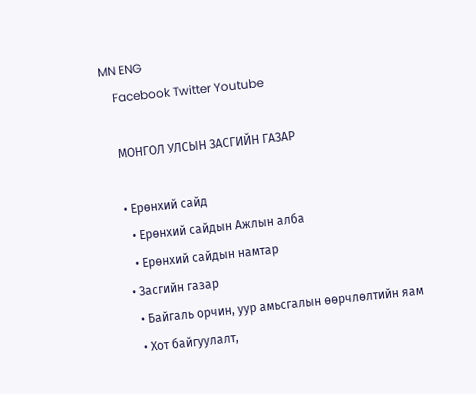MN ENG
    Facebook Twitter Youtube

    МОНГОЛ УЛСЫН ЗАСГИЙН ГАЗАР

    • Ерөнхий сайд
      • Ерөнхий сайдын Ажлын алба
      • Ерөнхий сайдын намтар
    • Засгийн газар
      • Байгаль орчин, уур амьсгалын өөрчлөлтийн яам
      • Хот байгуулалт,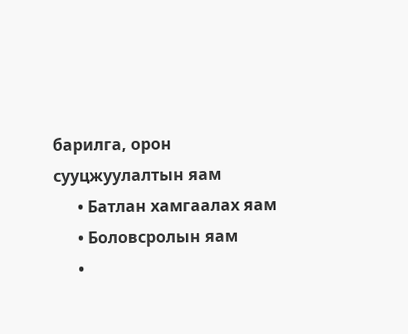барилга, орон сууцжуулалтын яам
      • Батлан хамгаалах яам
      • Боловсролын яам
      •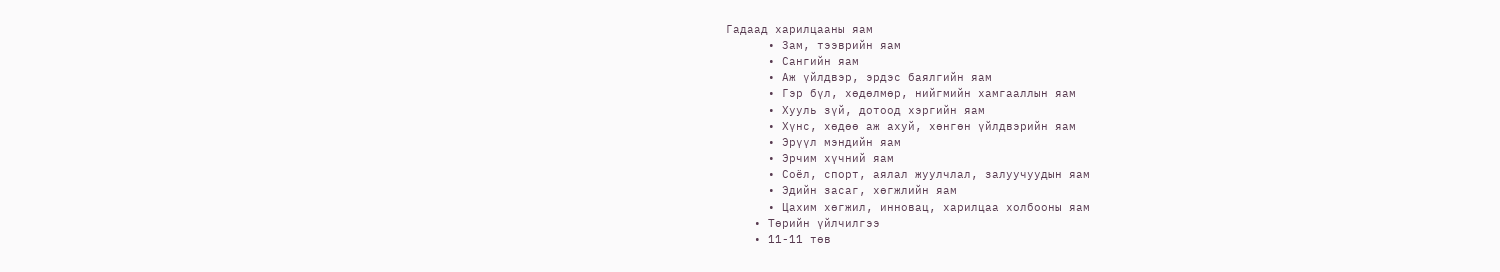Гадаад харилцааны яам
      • Зам, тээврийн яам
      • Сангийн яам
      • Аж үйлдвэр, эрдэс баялгийн яам
      • Гэр бүл, хөдөлмөр, нийгмийн хамгааллын яам
      • Хууль зүй, дотоод хэргийн яам
      • Хүнс, хөдөө аж ахуй, хөнгөн үйлдвэрийн яам
      • Эрүүл мэндийн яам
      • Эрчим хүчний яам
      • Соёл, спорт, аялал жуулчлал, залуучуудын яам
      • Эдийн засаг, хөгжлийн яам
      • Цахим хөгжил, инновац, харилцаа холбооны яам
    • Төрийн үйлчилгээ
    • 11-11 төв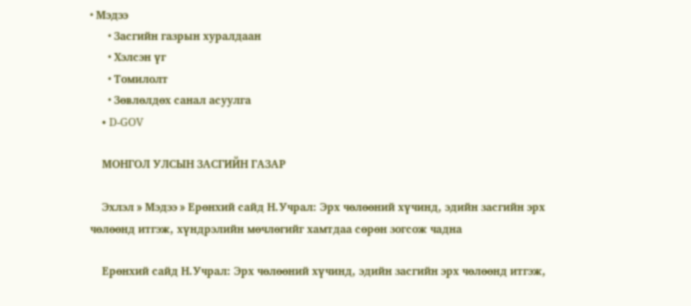• Мэдээ
      • Засгийн газрын хуралдаан
      • Хэлсэн үг
      • Томилолт
      • Зөвлөлдөх санал асуулга
    • D-GOV

    МОНГОЛ УЛСЫН ЗАСГИЙН ГАЗАР

    Эхлэл » Мэдээ » Ерөнхий сайд Н.Учрал: Эрх чөлөөний хүчинд, эдийн засгийн эрх чөлөөнд итгэж, хүндрэлийн мөчлөгийг хамтдаа сөрөн зогсож чадна

    Ерөнхий сайд Н.Учрал: Эрх чөлөөний хүчинд, эдийн засгийн эрх чөлөөнд итгэж,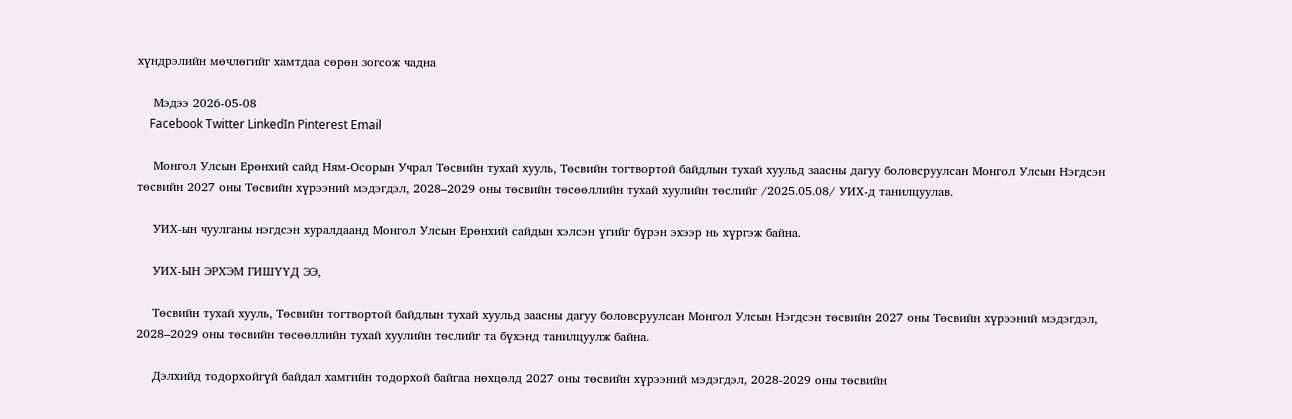хүндрэлийн мөчлөгийг хамтдаа сөрөн зогсож чадна

    Мэдээ 2026-05-08
    Facebook Twitter LinkedIn Pinterest Email

    Монгол Улсын Ерөнхий сайд Ням-Осорын Учрал Төсвийн тухай хууль, Төсвийн тогтвортой байдлын тухай хуульд заасны дагуу боловсруулсан Монгол Улсын Нэгдсэн төсвийн 2027 оны Төсвийн хүрээний мэдэгдэл, 2028–2029 оны төсвийн төсөөллийн тухай хуулийн төслийг /2025.05.08/ УИХ-д танилцуулав.

    УИХ-ын чуулганы нэгдсэн хуралдаанд Монгол Улсын Ерөнхий сайдын хэлсэн үгийг бүрэн эхээр нь хүргэж байна.

    УИХ-ЫН ЭРХЭМ ГИШҮҮД ЭЭ,

    Төсвийн тухай хууль, Төсвийн тогтвортой байдлын тухай хуульд заасны дагуу боловсруулсан Монгол Улсын Нэгдсэн төсвийн 2027 оны Төсвийн хүрээний мэдэгдэл, 2028–2029 оны төсвийн төсөөллийн тухай хуулийн төслийг та бүхэнд танилцуулж байна.

    Дэлхийд тодорхойгүй байдал хамгийн тодорхой байгаа нөхцөлд 2027 оны төсвийн хүрээний мэдэгдэл, 2028-2029 оны төсвийн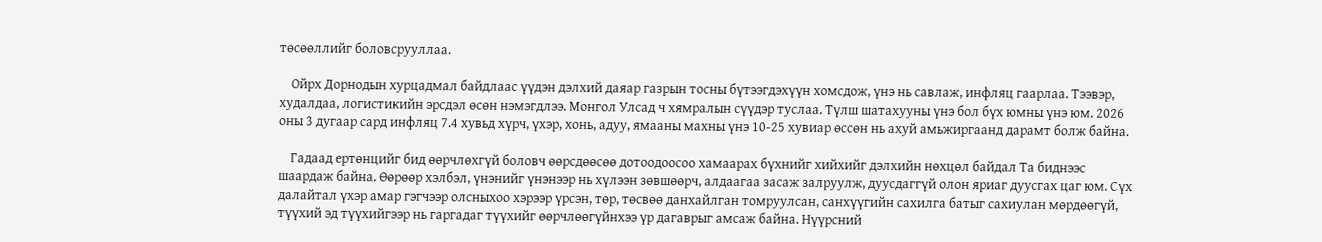төсөөллийг боловсрууллаа.

    Ойрх Дорнодын хурцадмал байдлаас үүдэн дэлхий даяар газрын тосны бүтээгдэхүүн хомсдож, үнэ нь савлаж, инфляц гаарлаа. Тээвэр, худалдаа, логистикийн эрсдэл өсөн нэмэгдлээ. Монгол Улсад ч хямралын сүүдэр туслаа. Түлш шатахууны үнэ бол бүх юмны үнэ юм. 2026 оны 3 дугаар сард инфляц 7.4 хувьд хүрч, үхэр, хонь, адуу, ямааны махны үнэ 10-25 хувиар өссөн нь ахуй амьжиргаанд дарамт болж байна.

    Гадаад ертөнцийг бид өөрчлөхгүй боловч өөрсдөөсөө дотоодоосоо хамаарах бүхнийг хийхийг дэлхийн нөхцөл байдал Та биднээс шаардаж байна. Өөрөөр хэлбэл, үнэнийг үнэнээр нь хүлээн зөвшөөрч, алдаагаа засаж залруулж, дуусдаггүй олон яриаг дуусгах цаг юм. Сүх далайтал үхэр амар гэгчээр олсныхоо хэрээр үрсэн, төр, төсвөө данхайлган томруулсан, санхүүгийн сахилга батыг сахиулан мөрдөөгүй, түүхий эд түүхийгээр нь гаргадаг түүхийг өөрчлөөгүйнхээ үр дагаврыг амсаж байна. Нүүрсний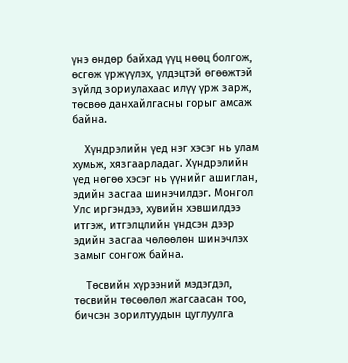үнэ өндөр байхад үүц нөөц болгож, өсгөж үржүүлэх, үлдэцтэй өгөөжтэй зүйлд зориулахаас илүү үрж зарж, төсвөө данхайлгасны горыг амсаж байна.

    Хүндрэлийн үед нэг хэсэг нь улам хумьж, хязгаарладаг. Хүндрэлийн үед нөгөө хэсэг нь үүнийг ашиглан, эдийн засгаа шинэчилдэг. Монгол Улс иргэндээ, хувийн хэвшилдээ итгэж, итгэлцлийн үндсэн дээр эдийн засгаа чөлөөлөн шинэчлэх замыг сонгож байна.

    Төсвийн хүрээний мэдэгдэл, төсвийн төсөөлөл жагсаасан тоо, бичсэн зорилтуудын цуглуулга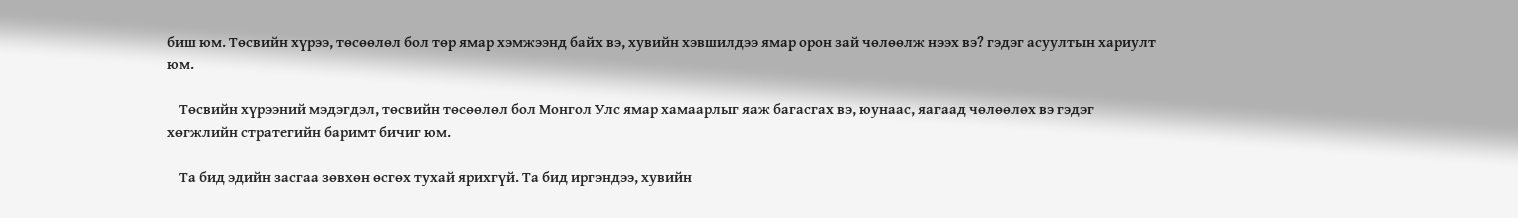биш юм. Төсвийн хүрээ, төсөөлөл бол төр ямар хэмжээнд байх вэ, хувийн хэвшилдээ ямар орон зай чөлөөлж нээх вэ? гэдэг асуултын хариулт юм.

    Төсвийн хүрээний мэдэгдэл, төсвийн төсөөлөл бол Монгол Улс ямар хамаарлыг яаж багасгах вэ, юунаас, яагаад чөлөөлөх вэ гэдэг хөгжлийн стратегийн баримт бичиг юм.

    Та бид эдийн засгаа зөвхөн өсгөх тухай ярихгүй. Та бид иргэндээ, хувийн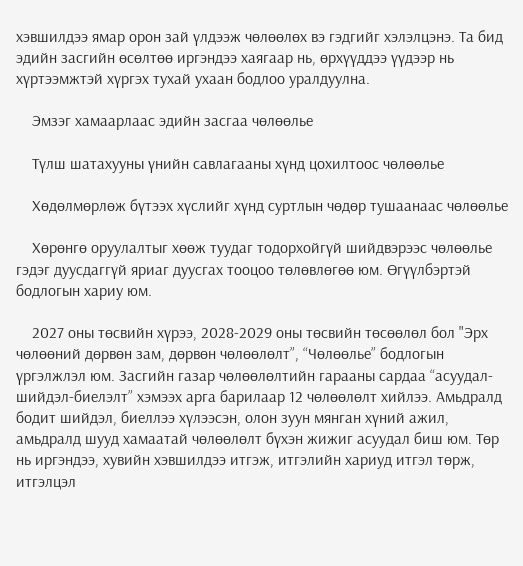хэвшилдээ ямар орон зай үлдээж чөлөөлөх вэ гэдгийг хэлэлцэнэ. Та бид эдийн засгийн өсөлтөө иргэндээ хаягаар нь, өрхүүддээ үүдээр нь хүртээмжтэй хүргэх тухай ухаан бодлоо уралдуулна.

    Эмзэг хамаарлаас эдийн засгаа чөлөөлье

    Түлш шатахууны үнийн савлагааны хүнд цохилтоос чөлөөлье

    Хөдөлмөрлөж бүтээх хүслийг хүнд суртлын чөдөр тушаанаас чөлөөлье

    Хөрөнгө оруулалтыг хөөж туудаг тодорхойгүй шийдвэрээс чөлөөлье гэдэг дуусдаггүй яриаг дуусгах тооцоо төлөвлөгөө юм. Өгүүлбэртэй бодлогын хариу юм.

    2027 оны төсвийн хүрээ, 2028-2029 оны төсвийн төсөөлөл бол "Эрх чөлөөний дөрвөн зам, дөрвөн чөлөөлөлт”, “Чөлөөлье” бодлогын үргэлжлэл юм. Засгийн газар чөлөөлөлтийн гарааны сардаа “асуудал-шийдэл-биелэлт” хэмээх арга барилаар 12 чөлөөлөлт хийлээ. Амьдралд бодит шийдэл, биеллээ хүлээсэн, олон зуун мянган хүний ажил, амьдралд шууд хамаатай чөлөөлөлт бүхэн жижиг асуудал биш юм. Төр нь иргэндээ, хувийн хэвшилдээ итгэж, итгэлийн хариуд итгэл төрж, итгэлцэл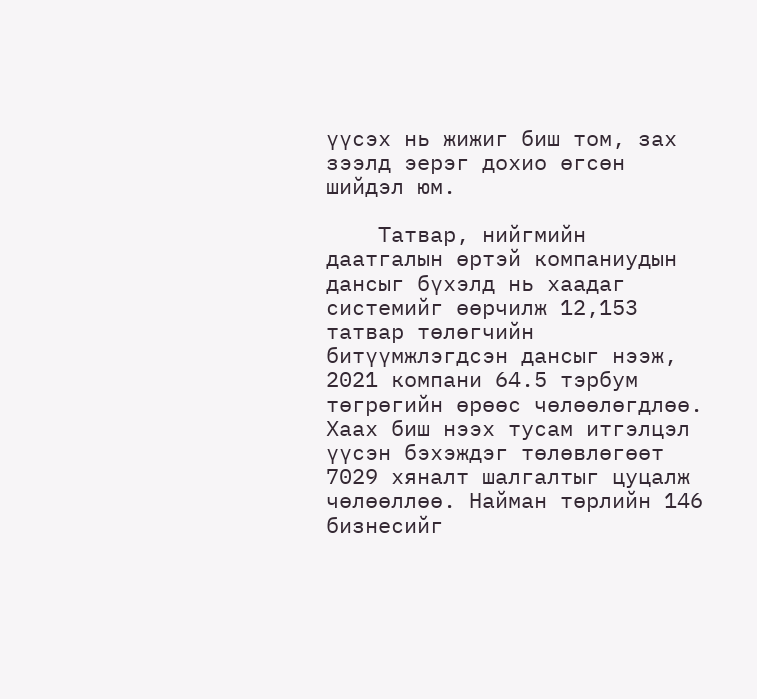үүсэх нь жижиг биш том, зах зээлд эерэг дохио өгсөн шийдэл юм.

    Татвар, нийгмийн даатгалын өртэй компаниудын дансыг бүхэлд нь хаадаг системийг өөрчилж 12,153 татвар төлөгчийн битүүмжлэгдсэн дансыг нээж, 2021 компани 64.5 тэрбум төгрөгийн өрөөс чөлөөлөгдлөө. Хаах биш нээх тусам итгэлцэл үүсэн бэхэждэг төлөвлөгөөт 7029 хяналт шалгалтыг цуцалж чөлөөллөө. Найман төрлийн 146 бизнесийг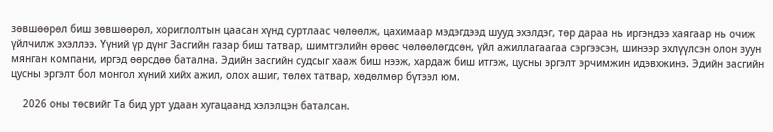зөвшөөрөл биш зөвшөөрөл, хориглолтын цаасан хүнд суртлаас чөлөөлж, цахимаар мэдэгдээд шууд эхэлдэг, төр дараа нь иргэндээ хаягаар нь очиж үйлчилж эхэллээ. Үүний үр дүнг Засгийн газар биш татвар, шимтгэлийн өрөөс чөлөөлөгдсөн, үйл ажиллагаагаа сэргээсэн, шинээр эхлүүлсэн олон зуун мянган компани, иргэд өөрсдөө батална. Эдийн засгийн судсыг хааж биш нээж, хардаж биш итгэж, цусны эргэлт эрчимжин идэвхжинэ. Эдийн засгийн цусны эргэлт бол монгол хүний хийх ажил, олох ашиг, төлөх татвар, хөдөлмөр бүтээл юм.

    2026 оны төсвийг Та бид урт удаан хугацаанд хэлэлцэн баталсан.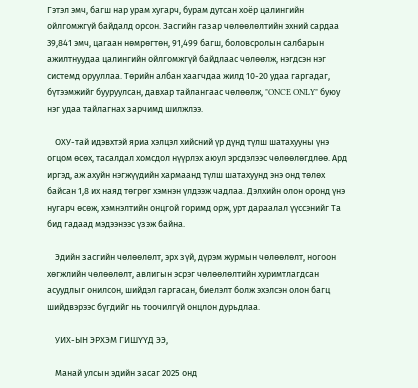Гэтэл эмч, багш нар урам хугарч, бурам дутсан хоёр цалингийн ойлгомжгүй байдалд орсон. Засгийн газар чөлөөлөлтийн эхний сардаа 39,841 эмч, цагаан нөмрөгтөн, 91,499 багш, боловсролын салбарын ажилтнуудаа цалингийн ойлгомжгүй байдлаас чөлөөлж, нэгдсэн нэг системд орууллаа. Төрийн албан хаагчдаа жилд 10-20 удаа гаргадаг, бүтээмжийг бууруулсан, давхар тайлангаас чөлөөлж, "ONCE ONLY" буюу нэг удаа тайлагнах зарчимд шилжлээ.

    ОХУ-тай идэвхтэй яриа хэлцэл хийсний үр дүнд түлш шатахууны үнэ огцом өсөх, тасалдал хомсдол нүүрлэх аюул эрсдэлээс чөлөөлөгдлөө. Ард иргэд, аж ахуйн нэгжүүдийн хармаанд түлш шатахуунд энэ онд төлөх байсан 1,8 их наяд төгрөг хэмнэн үлдээж чадлаа. Дэлхийн олон оронд үнэ нугарч өсөж, хэмнэлтийн онцгой горимд орж, урт дараалал үүссэнийг Та бид гадаад мэдээнээс үзэж байна.

    Эдийн засгийн чөлөөлөлт, эрх зүй, дүрэм журмын чөлөөлөлт, ногоон хөгжлийн чөлөөлөлт, авлигын эсрэг чөлөөлөлтийн хуримтлагдсан асуудлыг онилсон, шийдэл гаргасан, биелэлт болж эхэлсэн олон багц шийдвэрээс бүгдийг нь тоочилгүй онцлон дурьдлаа.

    УИХ-ЫН ЭРХЭМ ГИШҮҮД ЭЭ,

    Манай улсын эдийн засаг 2025 онд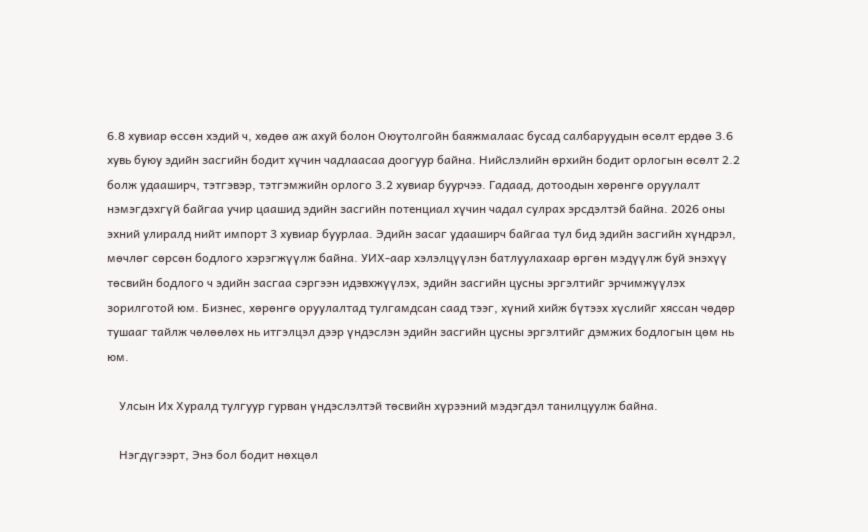6.8 хувиар өссөн хэдий ч, хөдөө аж ахуй болон Оюутолгойн баяжмалаас бусад салбаруудын өсөлт ердөө 3.6 хувь буюу эдийн засгийн бодит хүчин чадлаасаа доогуур байна. Нийслэлийн өрхийн бодит орлогын өсөлт 2.2 болж удааширч, тэтгэвэр, тэтгэмжийн орлого 3.2 хувиар буурчээ. Гадаад, дотоодын хөрөнгө оруулалт нэмэгдэхгүй байгаа учир цаашид эдийн засгийн потенциал хүчин чадал сулрах эрсдэлтэй байна. 2026 оны эхний улиралд нийт импорт 3 хувиар буурлаа. Эдийн засаг удааширч байгаа тул бид эдийн засгийн хүндрэл, мөчлөг сөрсөн бодлого хэрэгжүүлж байна. УИХ-аар хэлэлцүүлэн батлуулахаар өргөн мэдүүлж буй энэхүү төсвийн бодлого ч эдийн засгаа сэргээн идэвхжүүлэх, эдийн засгийн цусны эргэлтийг эрчимжүүлэх зорилготой юм. Бизнес, хөрөнгө оруулалтад тулгамдсан саад тээг, хүний хийж бүтээх хүслийг хяссан чөдөр тушааг тайлж чөлөөлөх нь итгэлцэл дээр үндэслэн эдийн засгийн цусны эргэлтийг дэмжих бодлогын цөм нь юм.

    Улсын Их Хуралд тулгуур гурван үндэслэлтэй төсвийн хүрээний мэдэгдэл танилцуулж байна.

    Нэгдүгээрт, Энэ бол бодит нөхцөл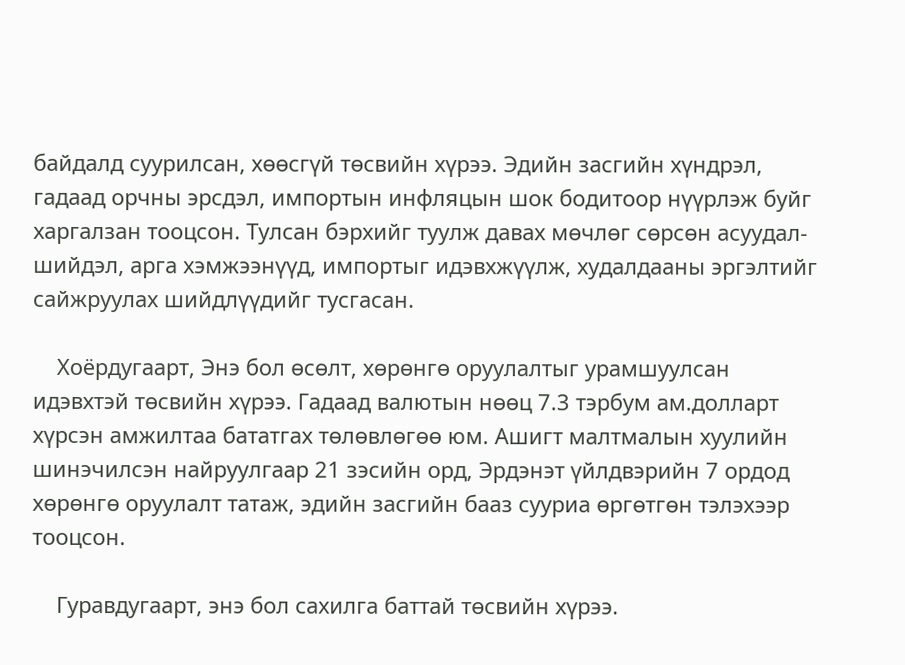байдалд суурилсан, хөөсгүй төсвийн хүрээ. Эдийн засгийн хүндрэл, гадаад орчны эрсдэл, импортын инфляцын шок бодитоор нүүрлэж буйг харгалзан тооцсон. Тулсан бэрхийг туулж давах мөчлөг сөрсөн асуудал-шийдэл, арга хэмжээнүүд, импортыг идэвхжүүлж, худалдааны эргэлтийг сайжруулах шийдлүүдийг тусгасан.

    Хоёрдугаарт, Энэ бол өсөлт, хөрөнгө оруулалтыг урамшуулсан идэвхтэй төсвийн хүрээ. Гадаад валютын нөөц 7.3 тэрбум ам.долларт хүрсэн амжилтаа бататгах төлөвлөгөө юм. Ашигт малтмалын хуулийн шинэчилсэн найруулгаар 21 зэсийн орд, Эрдэнэт үйлдвэрийн 7 ордод хөрөнгө оруулалт татаж, эдийн засгийн бааз сууриа өргөтгөн тэлэхээр тооцсон.

    Гуравдугаарт, энэ бол сахилга баттай төсвийн хүрээ.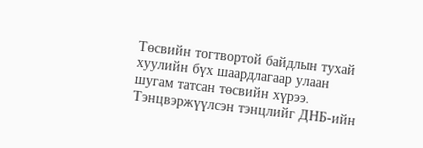Төсвийн тогтвортой байдлын тухай хуулийн бүх шаардлагаар улаан шугам татсан төсвийн хүрээ. Тэнцвэржүүлсэн тэнцлийг ДНБ-ийн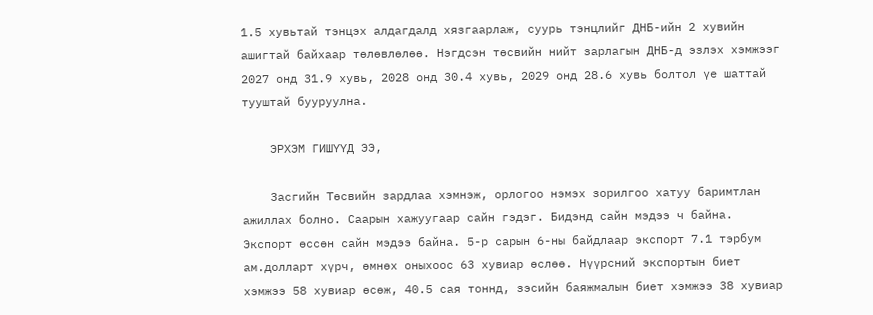1.5 хувьтай тэнцэх алдагдалд хязгаарлаж, суурь тэнцлийг ДНБ-ийн 2 хувийн ашигтай байхаар төлөвлөлөө. Нэгдсэн төсвийн нийт зарлагын ДНБ-д эзлэх хэмжээг 2027 онд 31.9 хувь, 2028 онд 30.4 хувь, 2029 онд 28.6 хувь болтол үе шаттай тууштай бууруулна.

    ЭРХЭМ ГИШҮҮД ЭЭ,

    Засгийн Төсвийн зардлаа хэмнэж, орлогоо нэмэх зорилгоо хатуу баримтлан ажиллах болно. Саарын хажуугаар сайн гэдэг. Бидэнд сайн мэдээ ч байна. Экспорт өссөн сайн мэдээ байна. 5-р сарын 6-ны байдлаар экспорт 7.1 тэрбум ам.долларт хүрч, өмнөх оныхоос 63 хувиар өслөө. Нүүрсний экспортын биет хэмжээ 58 хувиар өсөж, 40.5 сая тоннд, зэсийн баяжмалын биет хэмжээ 38 хувиар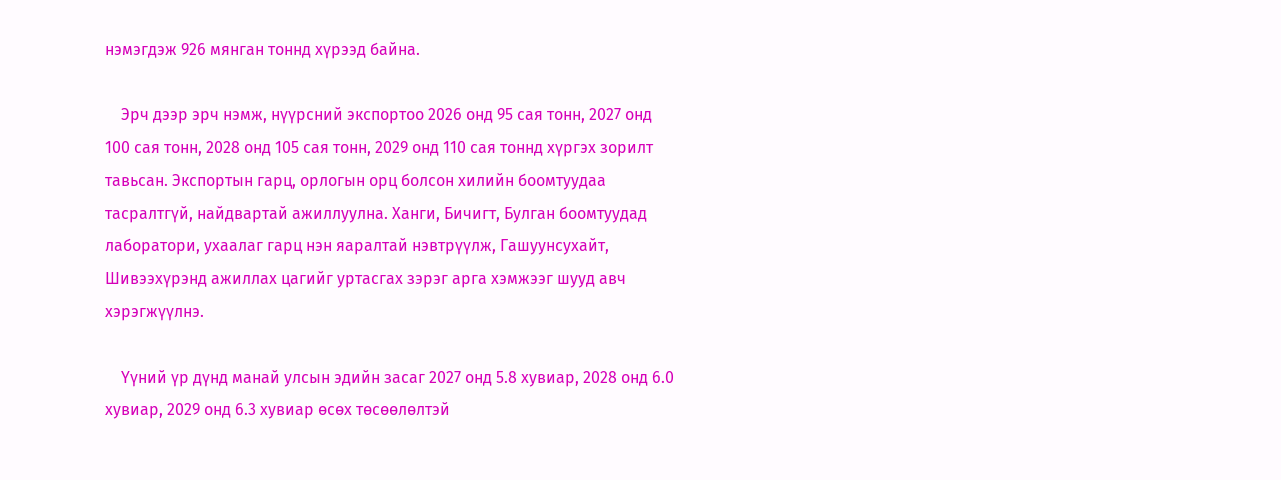нэмэгдэж 926 мянган тоннд хүрээд байна.

    Эрч дээр эрч нэмж, нүүрсний экспортоо 2026 онд 95 сая тонн, 2027 онд 100 сая тонн, 2028 онд 105 сая тонн, 2029 онд 110 сая тоннд хүргэх зорилт тавьсан. Экспортын гарц, орлогын орц болсон хилийн боомтуудаа тасралтгүй, найдвартай ажиллуулна. Ханги, Бичигт, Булган боомтуудад лаборатори, ухаалаг гарц нэн яаралтай нэвтрүүлж, Гашуунсухайт, Шивээхүрэнд ажиллах цагийг уртасгах зэрэг арга хэмжээг шууд авч хэрэгжүүлнэ.

    Үүний үр дүнд манай улсын эдийн засаг 2027 онд 5.8 хувиар, 2028 онд 6.0 хувиар, 2029 онд 6.3 хувиар өсөх төсөөлөлтэй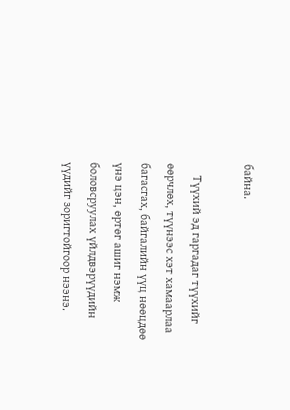байна.

    Түүхий эд гаргадаг түүхийг өөрчлөх, түүнээс хэт хамаарлаа багасгах, байгалийн үүц нөөцдөө үнэ цэн, өртөг ашиг нэмж боловсруулах үйлдвэрүүдийн үүдийг зоригтойгоор нээнэ.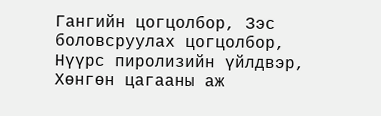Гангийн цогцолбор, Зэс боловсруулах цогцолбор, Нүүрс пиролизийн үйлдвэр, Хөнгөн цагааны аж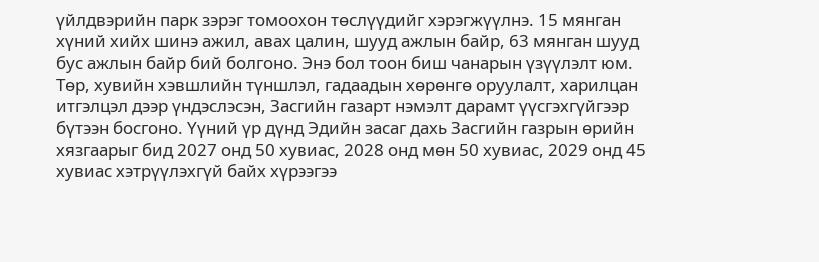үйлдвэрийн парк зэрэг томоохон төслүүдийг хэрэгжүүлнэ. 15 мянган хүний хийх шинэ ажил, авах цалин, шууд ажлын байр, 63 мянган шууд бус ажлын байр бий болгоно. Энэ бол тоон биш чанарын үзүүлэлт юм. Төр, хувийн хэвшлийн түншлэл, гадаадын хөрөнгө оруулалт, харилцан итгэлцэл дээр үндэслэсэн, Засгийн газарт нэмэлт дарамт үүсгэхгүйгээр бүтээн босгоно. Үүний үр дүнд Эдийн засаг дахь Засгийн газрын өрийн хязгаарыг бид 2027 онд 50 хувиас, 2028 онд мөн 50 хувиас, 2029 онд 45 хувиас хэтрүүлэхгүй байх хүрээгээ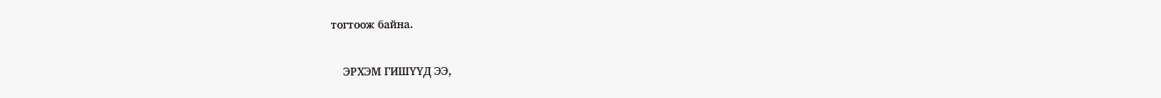тогтоож байна.

    ЭРХЭМ ГИШҮҮД ЭЭ,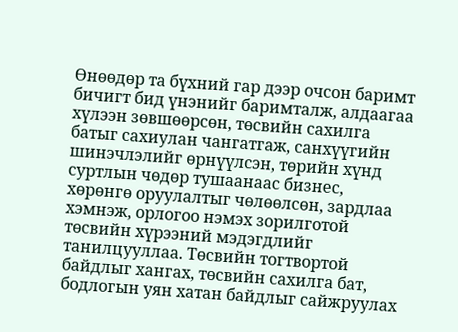Өнөөдөр та бүхний гар дээр очсон баримт бичигт бид үнэнийг баримталж, алдаагаа хүлээн зөвшөөрсөн, төсвийн сахилга батыг сахиулан чангатгаж, санхүүгийн шинэчлэлийг өрнүүлсэн, төрийн хүнд суртлын чөдөр тушаанаас бизнес, хөрөнгө оруулалтыг чөлөөлсөн, зардлаа хэмнэж, орлогоо нэмэх зорилготой төсвийн хүрээний мэдэгдлийг танилцууллаа. Төсвийн тогтвортой байдлыг хангах, төсвийн сахилга бат, бодлогын уян хатан байдлыг сайжруулах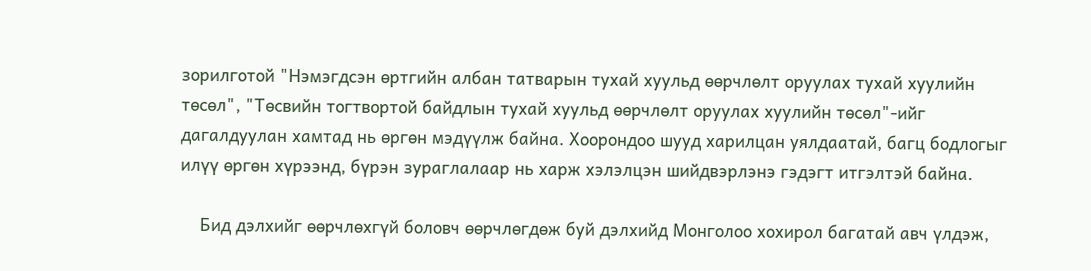зорилготой "Нэмэгдсэн өртгийн албан татварын тухай хуульд өөрчлөлт оруулах тухай хуулийн төсөл", "Төсвийн тогтвортой байдлын тухай хуульд өөрчлөлт оруулах хуулийн төсөл"-ийг дагалдуулан хамтад нь өргөн мэдүүлж байна. Хоорондоо шууд харилцан уялдаатай, багц бодлогыг илүү өргөн хүрээнд, бүрэн зураглалаар нь харж хэлэлцэн шийдвэрлэнэ гэдэгт итгэлтэй байна.

    Бид дэлхийг өөрчлөхгүй боловч өөрчлөгдөж буй дэлхийд Монголоо хохирол багатай авч үлдэж,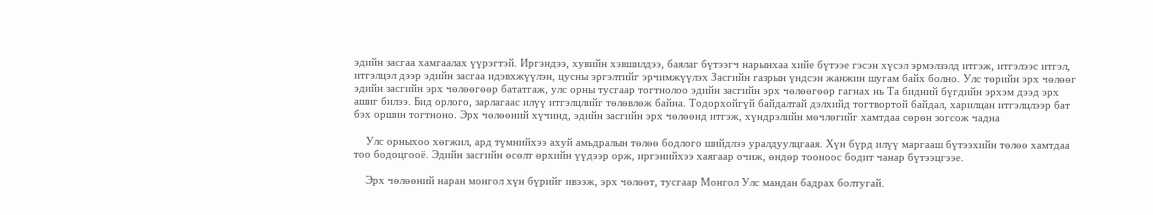эдийн засгаа хамгаалах үүрэгтэй. Иргэндээ, хувийн хэвшилдээ, баялаг бүтээгч нарынхаа хийе бүтээе гэсэн хүсэл эрмэлзэлд итгэж, итгэлээс итгэл, итгэлцэл дээр эдийн засгаа идэвхжүүлэн, цусны эргэлтийг эрчимжүүлэх Засгийн газрын үндсэн жанжин шугам байх болно. Улс төрийн эрх чөлөөг эдийн засгийн эрх чөлөөгөөр бататгаж, улс орны тусгаар тогтнолоо эдийн засгийн эрх чөлөөгөөр гагнах нь Та бидний бүгдийн эрхэм дээд эрх ашиг билээ. Бид орлого, зарлагаас илүү итгэлцлийг төлөвлөж байна. Тодорхойгүй байдалтай дэлхийд тогтвортой байдал, харилцан итгэлцлээр бат бэх оршин тогтноно. Эрх чөлөөний хүчинд, эдийн засгийн эрх чөлөөнд итгэж, хүндрэлийн мөчлөгийг хамтдаа сөрөн зогсож чадна

    Улс орныхоо хөгжил, ард түмнийхээ ахуй амьдралын төлөө бодлого шийдлээ уралдуулцгаая. Хүн бүрд илүү маргааш бүтээхийн төлөө хамтдаа тоо бодоцгооё. Эдийн засгийн өсөлт өрхийн үүдээр орж, иргэнийхээ хаягаар очиж, өндөр тооноос бодит чанар бүтээцгээе.

    Эрх чөлөөний наран монгол хүн бүрийг ивээж, эрх чөлөөт, тусгаар Монгол Улс мандан бадрах болтугай.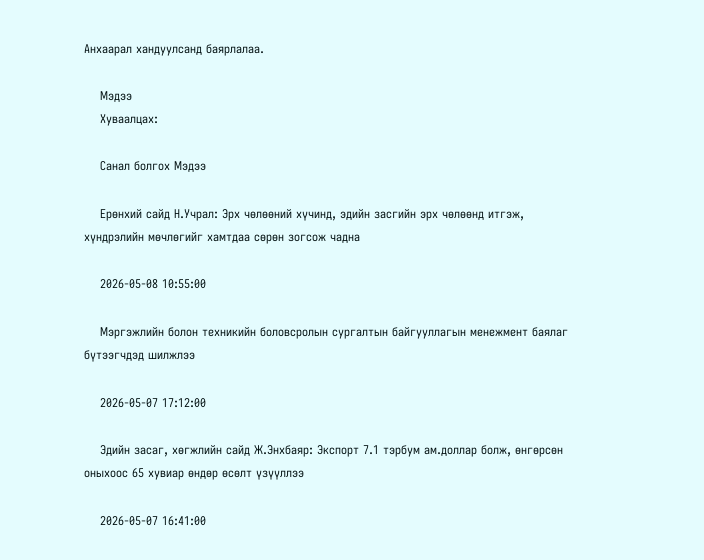Анхаарал хандуулсанд баярлалаа.

    Мэдээ
    Хуваалцах:

    Санал болгох Мэдээ

    Ерөнхий сайд Н.Учрал: Эрх чөлөөний хүчинд, эдийн засгийн эрх чөлөөнд итгэж, хүндрэлийн мөчлөгийг хамтдаа сөрөн зогсож чадна

    2026-05-08 10:55:00

    Мэргэжлийн болон техникийн боловсролын сургалтын байгууллагын менежмент баялаг бүтээгчдэд шилжлээ

    2026-05-07 17:12:00

    Эдийн засаг, хөгжлийн сайд Ж.Энхбаяр: Экспорт 7.1 тэрбум ам.доллар болж, өнгөрсөн оныхоос 65 хувиар өндөр өсөлт үзүүллээ

    2026-05-07 16:41:00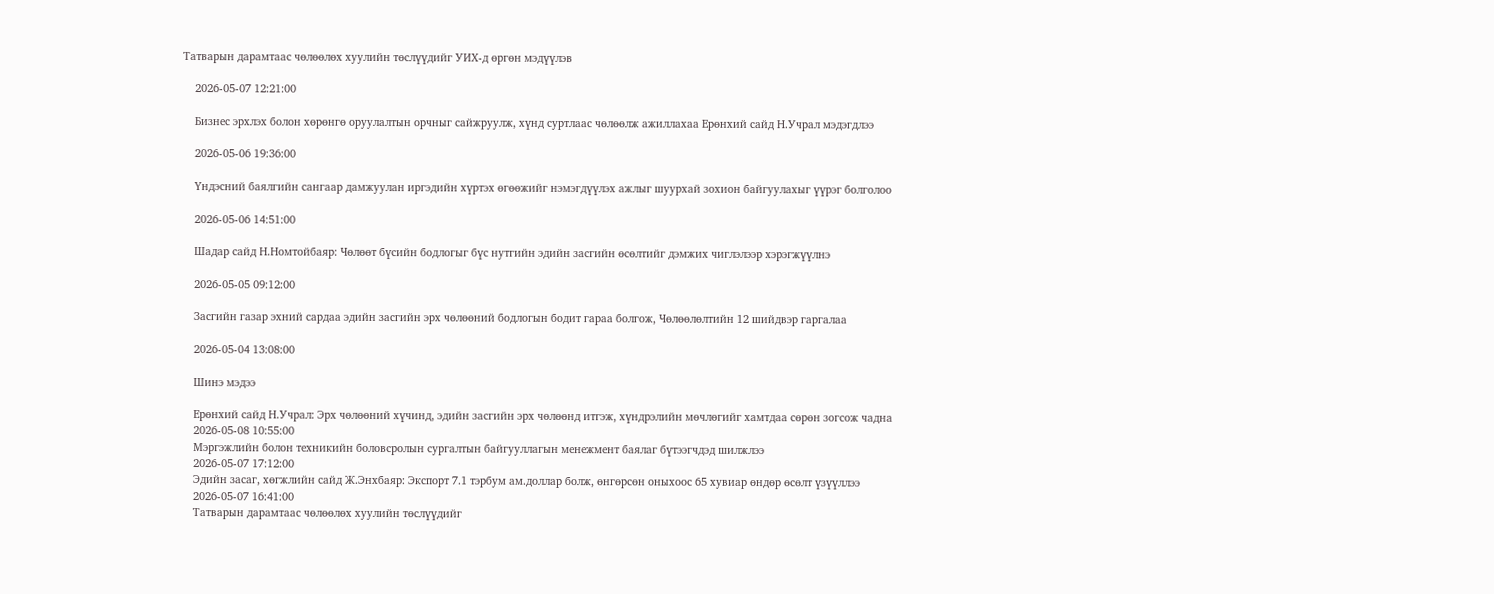Татварын дарамтаас чөлөөлөх хуулийн төслүүдийг УИХ-д өргөн мэдүүлэв

    2026-05-07 12:21:00

    Бизнес эрхлэх болон хөрөнгө оруулалтын орчныг сайжруулж, хүнд суртлаас чөлөөлж ажиллахаа Ерөнхий сайд Н.Учрал мэдэгдлээ

    2026-05-06 19:36:00

    Үндэсний баялгийн сангаар дамжуулан иргэдийн хүртэх өгөөжийг нэмэгдүүлэх ажлыг шуурхай зохион байгуулахыг үүрэг болголоо

    2026-05-06 14:51:00

    Шадар сайд Н.Номтойбаяр: Чөлөөт бүсийн бодлогыг бүс нутгийн эдийн засгийн өсөлтийг дэмжих чиглэлээр хэрэгжүүлнэ

    2026-05-05 09:12:00

    Засгийн газар эхний сардаа эдийн засгийн эрх чөлөөний бодлогын бодит гараа болгож, Чөлөөлөлтийн 12 шийдвэр гаргалаа

    2026-05-04 13:08:00

    Шинэ мэдээ

    Ерөнхий сайд Н.Учрал: Эрх чөлөөний хүчинд, эдийн засгийн эрх чөлөөнд итгэж, хүндрэлийн мөчлөгийг хамтдаа сөрөн зогсож чадна
    2026-05-08 10:55:00
    Мэргэжлийн болон техникийн боловсролын сургалтын байгууллагын менежмент баялаг бүтээгчдэд шилжлээ
    2026-05-07 17:12:00
    Эдийн засаг, хөгжлийн сайд Ж.Энхбаяр: Экспорт 7.1 тэрбум ам.доллар болж, өнгөрсөн оныхоос 65 хувиар өндөр өсөлт үзүүллээ
    2026-05-07 16:41:00
    Татварын дарамтаас чөлөөлөх хуулийн төслүүдийг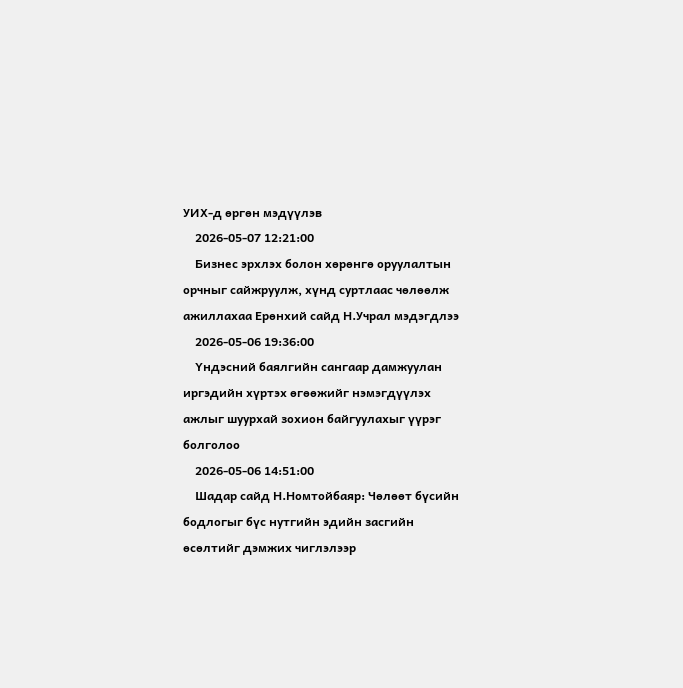УИХ-д өргөн мэдүүлэв
    2026-05-07 12:21:00
    Бизнес эрхлэх болон хөрөнгө оруулалтын орчныг сайжруулж, хүнд суртлаас чөлөөлж ажиллахаа Ерөнхий сайд Н.Учрал мэдэгдлээ
    2026-05-06 19:36:00
    Үндэсний баялгийн сангаар дамжуулан иргэдийн хүртэх өгөөжийг нэмэгдүүлэх ажлыг шуурхай зохион байгуулахыг үүрэг болголоо
    2026-05-06 14:51:00
    Шадар сайд Н.Номтойбаяр: Чөлөөт бүсийн бодлогыг бүс нутгийн эдийн засгийн өсөлтийг дэмжих чиглэлээр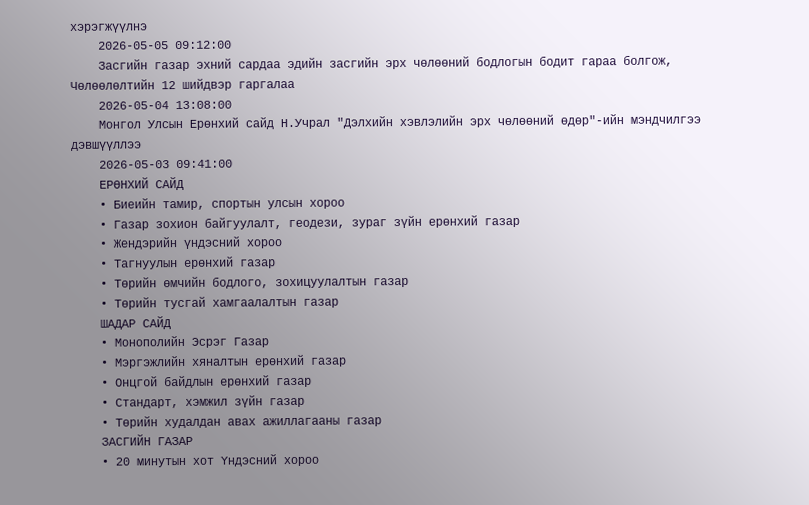хэрэгжүүлнэ
    2026-05-05 09:12:00
    Засгийн газар эхний сардаа эдийн засгийн эрх чөлөөний бодлогын бодит гараа болгож, Чөлөөлөлтийн 12 шийдвэр гаргалаа
    2026-05-04 13:08:00
    Монгол Улсын Ерөнхий сайд Н.Учрал "Дэлхийн хэвлэлийн эрх чөлөөний өдөр"-ийн мэндчилгээ дэвшүүллээ
    2026-05-03 09:41:00
    ЕРӨНХИЙ САЙД
    • Биеийн тамир, спортын улсын хороо
    • Газар зохион байгуулалт, геодези, зураг зүйн ерөнхий газар
    • Жендэрийн үндэсний хороо
    • Тагнуулын ерөнхий газар
    • Төрийн өмчийн бодлого, зохицуулалтын газар
    • Төрийн тусгай хамгаалалтын газар
    ШАДАР САЙД
    • Монополийн Эсрэг Газар
    • Мэргэжлийн хяналтын ерөнхий газар
    • Онцгой байдлын ерөнхий газар
    • Стандарт, хэмжил зүйн газар
    • Төрийн худалдан авах ажиллагааны газар
    ЗАСГИЙН ГАЗАР
    • 20 минутын хот Үндэсний хороо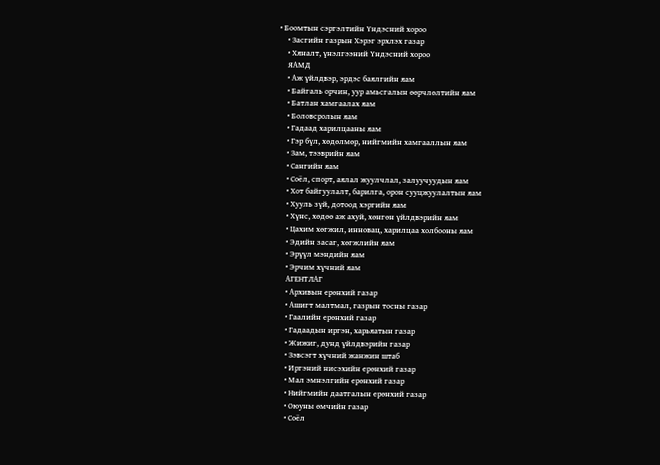• Боомтын сэргэлтийн Үндэсний хороо
    • Засгийн газрын Хэрэг эрхлэх газар
    • Хяналт, үнэлгээний Үндэсний хороо
    ЯАМД
    • Аж үйлдвэр, эрдэс баялгийн яам
    • Байгаль орчин, уур амьсгалын өөрчлөлтийн яам
    • Батлан хамгаалах яам
    • Боловсролын яам
    • Гадаад харилцааны яам
    • Гэр бүл, хөдөлмөр, нийгмийн хамгааллын яам
    • Зам, тээврийн яам
    • Сангийн яам
    • Соёл, спорт, аялал жуулчлал, залуучуудын яам
    • Хот байгуулалт, барилга, орон сууцжуулалтын яам
    • Хууль зүй, дотоод хэргийн яам
    • Хүнс, хөдөө аж ахуй, хөнгөн үйлдвэрийн яам
    • Цахим хөгжил, инновац, харилцаа холбооны яам
    • Эдийн засаг, хөгжлийн яам
    • Эрүүл мэндийн яам
    • Эрчим хүчний яам
    АГЕНТЛАГ
    • Архивын ерөнхий газар
    • Ашигт малтмал, газрын тосны газар
    • Гаалийн ерөнхий газар
    • Гадаадын иргэн, харьяатын газар
    • Жижиг, дунд үйлдвэрийн газар
    • Зэвсэгт хүчний жанжин штаб
    • Иргэний нисэхийн ерөнхий газар
    • Мал эмнэлгийн ерөнхий газар
    • Нийгмийн даатгалын ерөнхий газар
    • Оюуны өмчийн газар
    • Соёл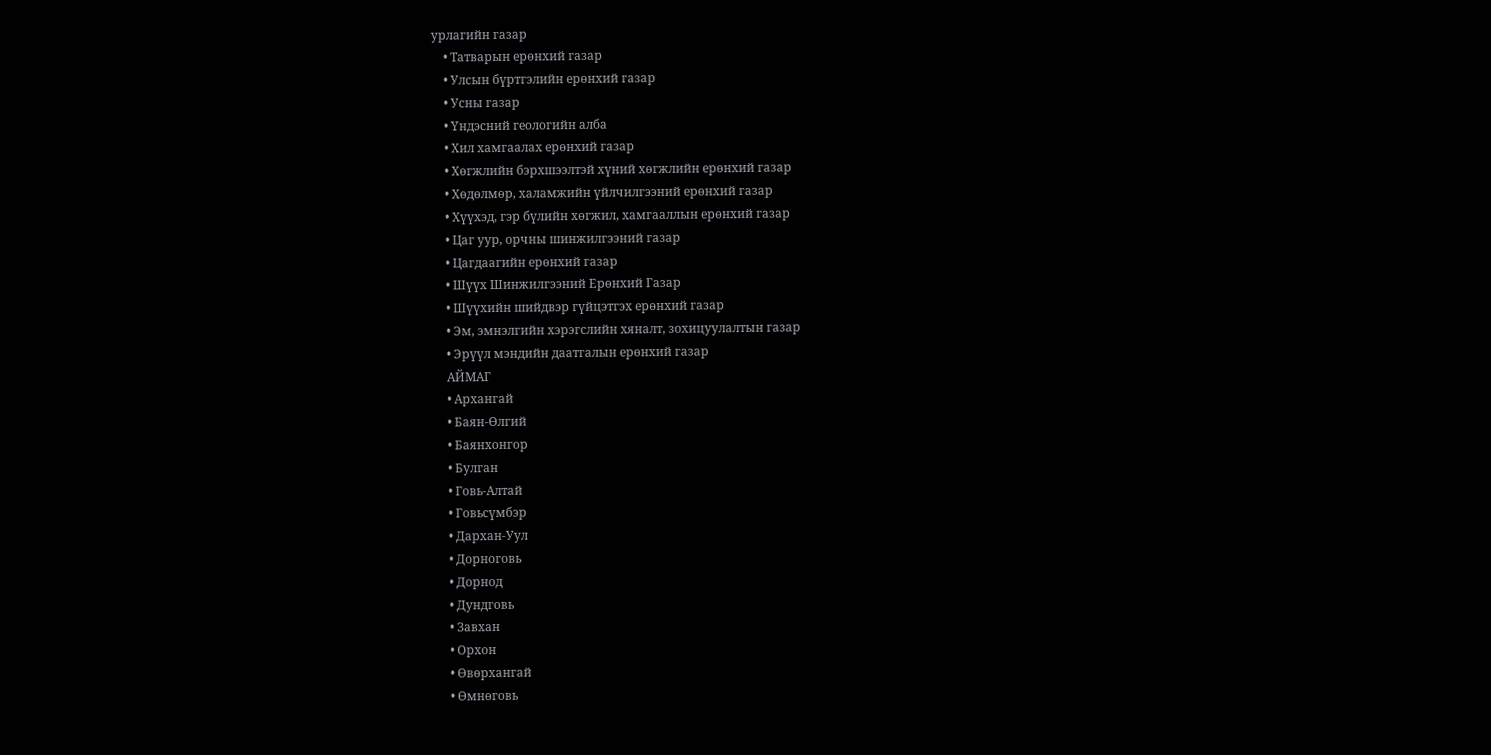урлагийн газар
    • Татварын ерөнхий газар
    • Улсын бүртгэлийн ерөнхий газар
    • Усны газар
    • Үндэсний геологийн алба
    • Хил хамгаалах ерөнхий газар
    • Хөгжлийн бэрхшээлтэй хүний хөгжлийн ерөнхий газар
    • Хөдөлмөр, халамжийн үйлчилгээний ерөнхий газар
    • Хүүхэд, гэр бүлийн хөгжил, хамгааллын ерөнхий газар
    • Цаг уур, орчны шинжилгээний газар
    • Цагдаагийн ерөнхий газар
    • Шүүх Шинжилгээний Ерөнхий Газар
    • Шүүхийн шийдвэр гүйцэтгэх ерөнхий газар
    • Эм, эмнэлгийн хэрэгслийн хяналт, зохицуулалтын газар
    • Эрүүл мэндийн даатгалын ерөнхий газар
    АЙМАГ
    • Архангай
    • Баян-Өлгий
    • Баянхонгор
    • Булган
    • Говь-Алтай
    • Говьсүмбэр
    • Дархан-Уул
    • Дорноговь
    • Дорнод
    • Дундговь
    • Завхан
    • Орхон
    • Өвөрхангай
    • Өмнөговь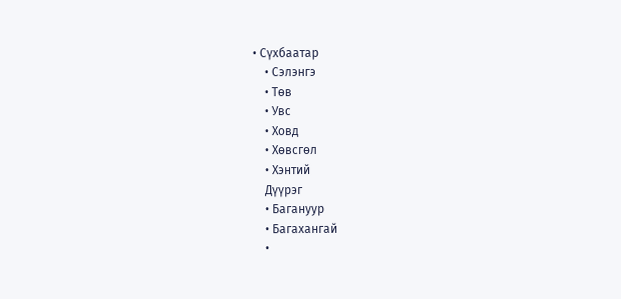• Сүхбаатар
    • Сэлэнгэ
    • Төв
    • Увс
    • Ховд
    • Хөвсгөл
    • Хэнтий
    Дүүрэг
    • Багануур
    • Багахангай
    •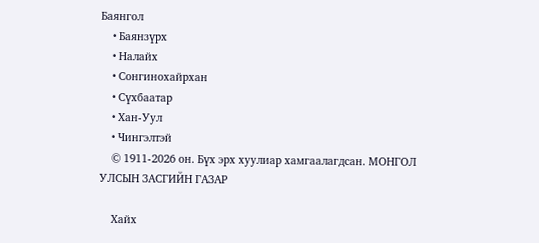Баянгол
    • Баянзүрх
    • Налайх
    • Сонгинохайрхан
    • Сүхбаатар
    • Хан-Уул
    • Чингэлтэй
    © 1911-2026 он. Бүх эрх хуулиар хамгаалагдсан. МОНГОЛ УЛСЫН ЗАСГИЙН ГАЗАР

    Хайх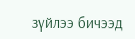зүйлээ бичээд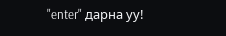"enter" дарна уу!